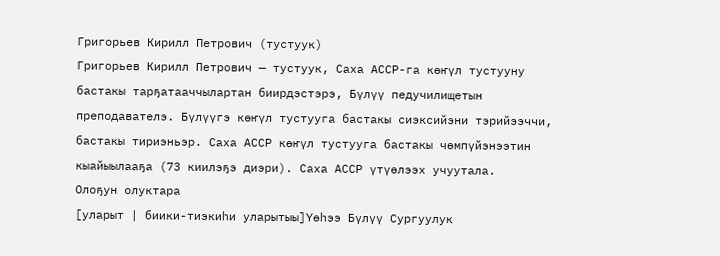Григорьев Кирилл Петрович (тустуук)
Григорьев Кирилл Петрович — тустуук, Саха АССР-га көҥүл тустууну бастакы тарҕатааччылартан биирдэстэрэ, Бүлүү педучилищетын преподавателэ. Бүлүүгэ көҥүл тустууга бастакы сиэксийэни тэрийээччи, бастакы тириэньэр. Саха АССР көҥүл тустууга бастакы чөмпүйэнээтин кыайыылааҕа (73 киилэҕэ диэри). Саха АССР үтүөлээх учуутала.
Олоҕун олуктара
[уларыт | биики-тиэкиһи уларытыы]Үөһээ Бүлүү Сургуулук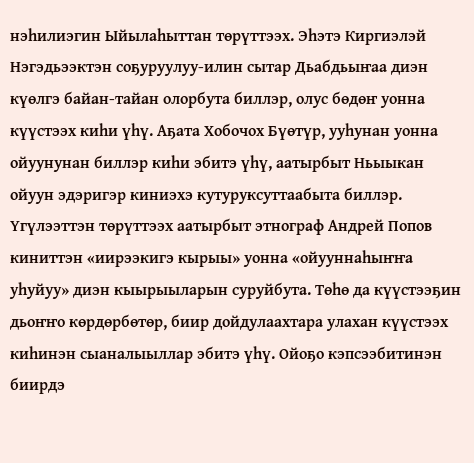нэһилиэгин Ыйылаһыттан төрүттээх. Эһэтэ Киргиэлэй Нэгэдьээктэн соҕуруулуу-илин сытар Дьабдьыҥаа диэн күөлгэ байан-тайан олорбута биллэр, олус бөдөҥ уонна күүстээх киһи үһү. Аҕата Хобочох Бүөтүр, ууһунан уонна ойуунунан биллэр киһи эбитэ үһү, аатырбыт Ньыыкан ойуун эдэригэр киниэхэ кутуруксуттаабыта биллэр. Үгүлээттэн төрүттээх аатырбыт этнограф Андрей Попов киниттэн «иирээкигэ кырыы» уонна «ойууннаһыҥҥа уһуйуу» диэн кыырыыларын суруйбута. Төһө да күүстээҕин дьоҥҥо көрдөрбөтөр, биир дойдулаахтара улахан күүстээх киһинэн сыаналыыллар эбитэ үһү. Ойоҕо кэпсээбитинэн биирдэ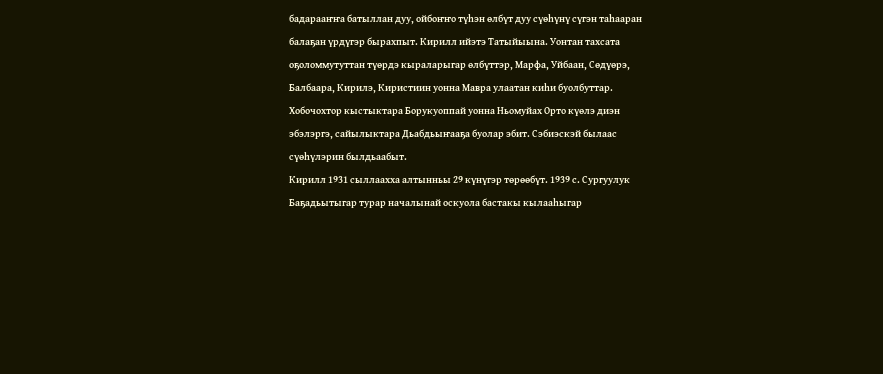бадарааҥҥа батыллан дуу, ойбоҥҥо түһэн өлбүт дуу сүөһүнү сүгэн таһааран балаҕан үрдүгэр бырахпыт. Кирилл ийэтэ Татыйыына. Уонтан тахсата оҕоломмутуттан түөрдэ кыраларыгар өлбүттэр, Марфа, Уйбаан, Сөдүөрэ, Балбаара, Кирилэ, Киристиин уонна Мавра улаатан киһи буолбуттар. Хобочохтор кыстыктара Борукуоппай уонна Ньомуйах Орто күөлэ диэн эбэлэргэ, сайылыктара Дьабдьыҥааҕа буолар эбит. Сэбиэскэй былаас сүөһүлэрин былдьаабыт.
Кирилл 1931 сыллаахха алтынньы 29 күнүгэр төрөөбүт. 1939 с. Сургуулук Баҕадьытыгар турар началынай оскуола бастакы кылааһыгар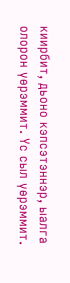киирбит, дьоно кэпсэтэннэр, ыалга олорон үөрэммит. Үс сыл үөрэммит.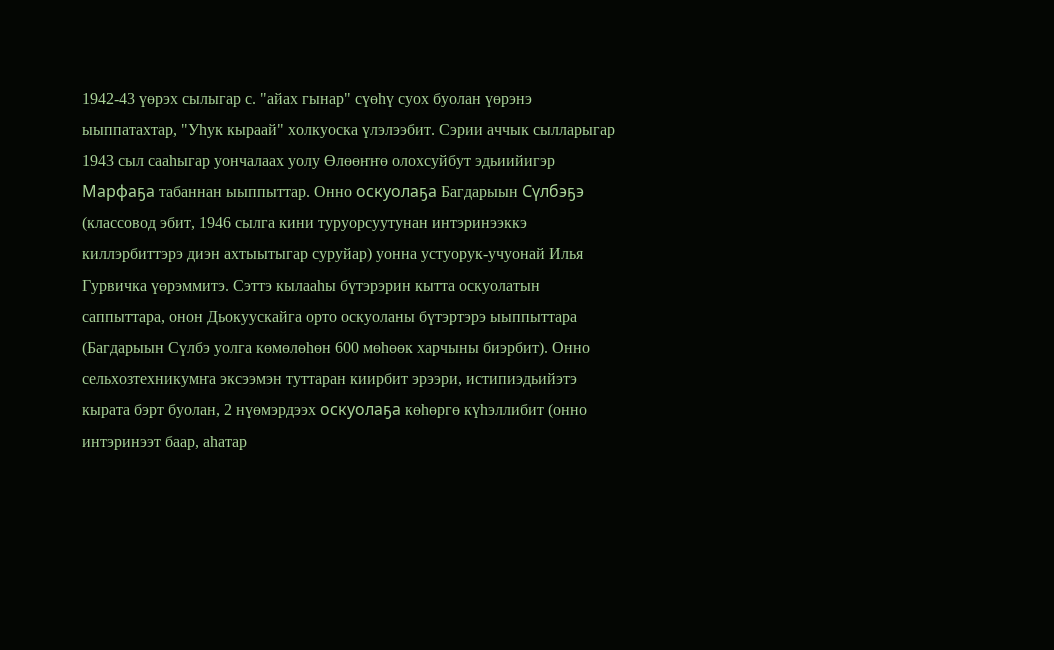1942-43 үөрэх сылыгар с. "айах гынар" сүөһү суох буолан үөрэнэ ыыппатахтар, "Уһук кыраай" холкуоска үлэлээбит. Сэрии аччык сылларыгар 1943 сыл сааһыгар уончалаах уолу Өлөөҥҥө олохсуйбут эдьиийигэр Марфаҕа табаннан ыыппыттар. Онно оскуолаҕа Багдарыын Сүлбэҕэ (классовод эбит, 1946 сылга кини туруорсуутунан интэринээккэ киллэрбиттэрэ диэн ахтыытыгар суруйар) уонна устуорук-учуонай Илья Гурвичка үөрэммитэ. Сэттэ кылааһы бүтэрэрин кытта оскуолатын саппыттара, онон Дьокуускайга орто оскуоланы бүтэртэрэ ыыппыттара (Багдарыын Сүлбэ уолга көмөлөһөн 600 мөһөөк харчыны биэрбит). Онно сельхозтехникумҥа эксээмэн туттаран киирбит эрээри, истипиэдьийэтэ кырата бэрт буолан, 2 нүөмэрдээх оскуолаҕа көһөргө күһэллибит (онно интэринээт баар, аһатар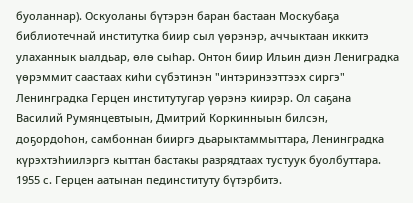буоланнар). Оскуоланы бүтэрэн баран бастаан Москубаҕа библиотечнай институтка биир сыл үөрэнэр, аччыктаан иккитэ улаханнык ыалдьар, өлө сыһар. Онтон биир Ильин диэн Лениградка үөрэммит саастаах киһи сүбэтинэн "интэринээттээх сиргэ" Ленинградка Герцен институтугар үөрэнэ киирэр. Ол саҕана Василий Румянцевтыын, Дмитрий Коркинныын билсэн, доҕордоһон, самбоннан бииргэ дьарыктаммыттара, Ленинградка күрэхтэһиилэргэ кыттан бастакы разрядтаах тустуук буолбуттара. 1955 с. Герцен аатынан пединституту бүтэрбитэ.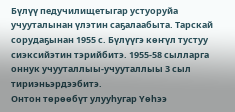Бүлүү педучилищетыгар устуоруйа учууталынан үлэтин саҕалаабыта. Тарскай сорудаҕынан 1955 с. Бүлүүгэ көҥүл тустуу сиэксийэтин тэрийбитэ. 1955-58 сылларга оннук учууталлыы-учууталлыы 3 сыл тириэньэрдээбитэ.
Онтон төрөөбүт улууһугар Үөһээ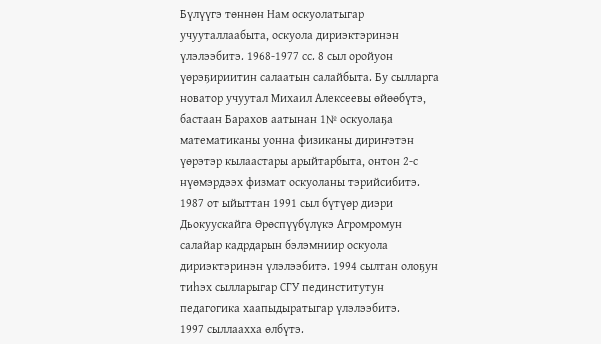Бүлүүгэ төннөн Нам оскуолатыгар учууталлаабыта, оскуола дириэктэринэн үлэлээбитэ. 1968-1977 сс. 8 сыл оройуон үөрэҕириитин салаатын салайбыта. Бу сылларга новатор учуутал Михаил Алексеевы өйөөбүтэ, бастаан Барахов аатынан 1№ оскуолаҕа математиканы уонна физиканы дириҥэтэн үөрэтэр кылаастары арыйтарбыта, онтон 2-с нүөмэрдээх физмат оскуоланы тэрийсибитэ.
1987 от ыйыттан 1991 сыл бүтүөр диэри Дьокуускайга Өрөспүүбүлүкэ Агромромун салайар кадрдарын бэлэмниир оскуола дириэктэринэн үлэлээбитэ. 1994 сылтан олоҕун тиһэх сылларыгар СГУ пединститутун педагогика хаапыдыратыгар үлэлээбитэ.
1997 сыллаахха өлбүтэ.